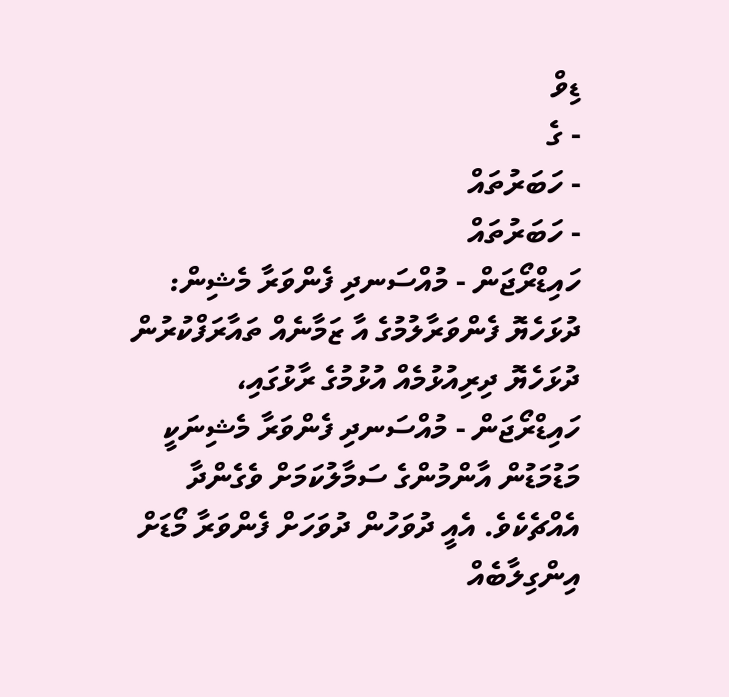ޑިވް
- ގެ
- ހަބަރުތައް
- ހަބަރުތައް
ހައިޑްރޯޖަން - މުއްސަނދި ފެންވަރާ މެޝިން: ދުޅަހެޔޮ ފެންވަރާލުމުގެ އާ ޒަމާނެއް ތައާރަފްކުރުން
ދުޅަހެޔޮ ދިރިއުޅުމެއް އުޅުމުގެ ރާޅުގައި، ހައިޑްރޯޖަން - މުއްސަނދި ފެންވަރާ މެޝިނަކީ މަޑުމަޑުން އާންމުންގެ ސަމާލުކަމަށް ވެގެންދާ އެއްޗެކެވެ. އެއީ ދުވަހުން ދުވަހަށް ފެންވަރާ މޯޑަށް އިންގިލާބެއް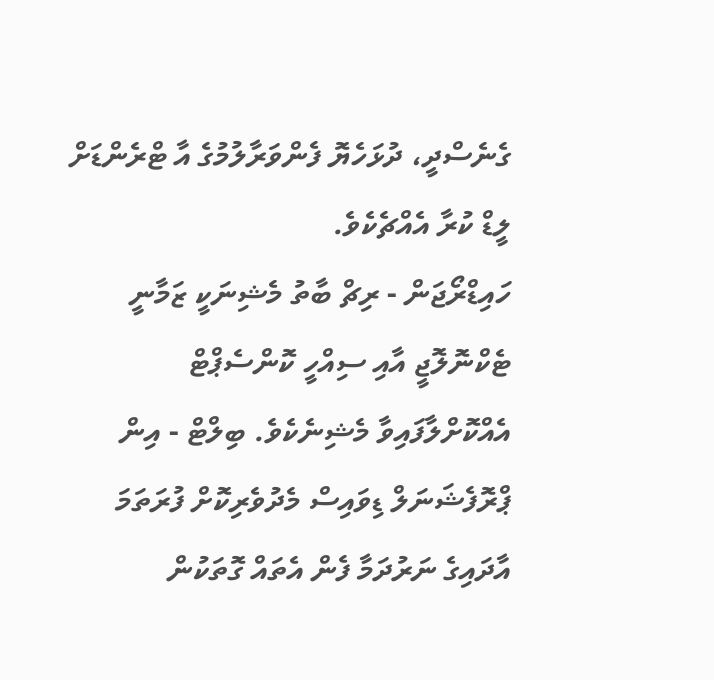ގެނެސްދީ، ދުޅަހެޔޮ ފެންވަރާލުމުގެ އާ ޓްރެންޑަށް ލީޑް ކުރާ އެއްޗެކެވެ.
ހައިޑްރޯޖަން - ރިޗް ބާތު މެޝިނަކީ ޒަމާނީ ޓެކްނޮލޮޖީ އާއި ސިއްހީ ކޮންސެޕްޓް އެއްކޮށްލާފައިވާ މެޝިނެކެވެ. ބިލްޓް - އިން ޕްރޮފެޝަނަލް ޑިވައިސް މެދުވެރިކޮށް ފުރަތަމަ އާދައިގެ ނަރުދަމާ ފެން އެތައް ގޮތަކުން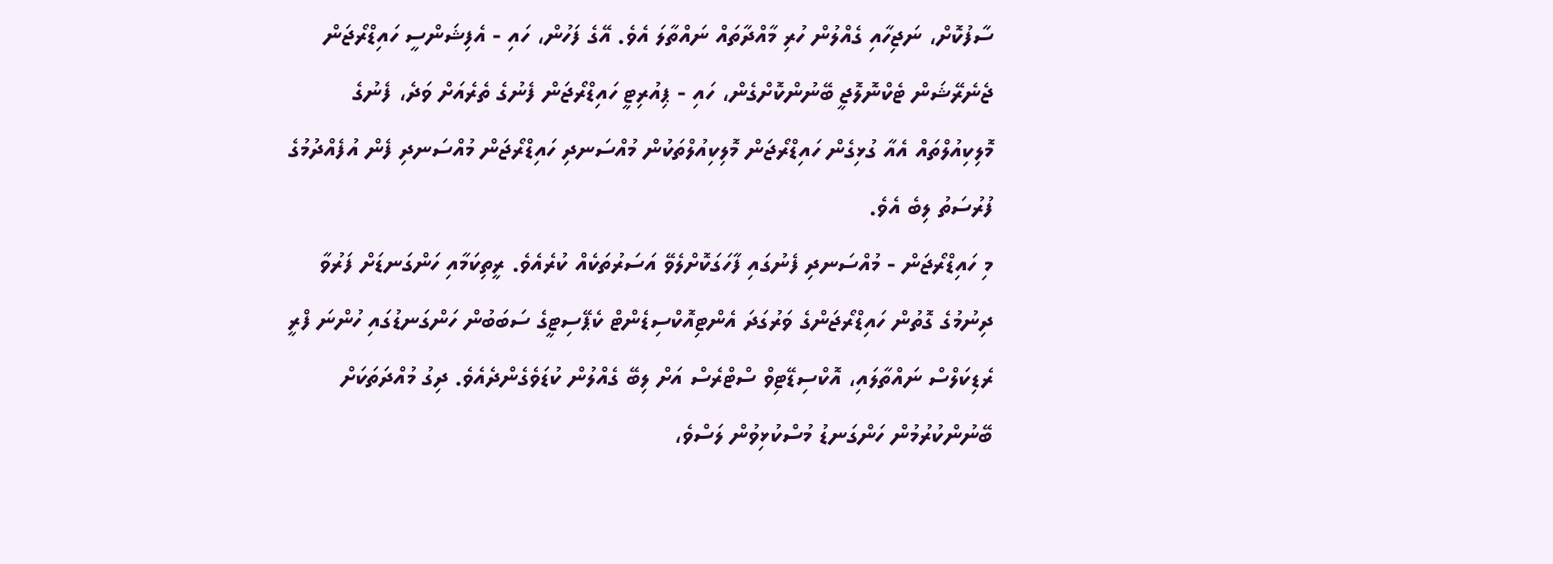ސާފުކޮށް، ނަޖިހާއި ގެއްލުން ހުރި މާއްދާތައް ނައްތާލަ އެވެ. އޭގެ ފަހުން، ހައި - އެފިޝަންސީ ހައިޑްރޯޖަން ޖެނެރޭޝަން ޓެކްނޮލޮޖީ ބޭނުންކޮށްގެން، ހައި - ޕިއުރިޓީ ހައިޑްރޯޖަން ފެނުގެ ތެރެއަށް ވަދެ، ފެނުގެ މޮލިކިއުލްތައް އެއާ ގުޅިގެން ހައިޑްރޯޖަން މޮލިކިއުލްތަކުން މުއްސަނދި ހައިޑްރޯޖަން މުއްސަނދި ފެން އުފެއްދުމުގެ ފުރުސަތު ލިބެ އެވެ.
މި ހައިޑްރޯޖަން - މުއްސަނދި ފެނުގައި ފާހަގަކޮށްލެވޭ އަސަރުތަކެއް ކުރެއެވެ. ރީތިކަމާއި ހަންގަނޑަށް ފަރުވާ ދިނުމުގެ ގޮތުން ހައިޑްރޯޖަންގެ ވަރުގަދަ އެންޓިއޮކްސިޑެންޓް ކެޕޭސިޓީގެ ސަބަބުން ހަންގަނޑުގައި ހުންނަ ފްރީ ރެޑިކަލްސް ނައްތާލައި، އޮކްސިޑޭޓިވް ސްޓްރެސް އަށް ލިބޭ ގެއްލުން ކުޑަވެގެންދެއެވެ. ދިގު މުއްދަތަކަށް ބޭނުންކުރުމުން ހަންގަނޑު މުސްކުޅިވުން ލަސްވެ،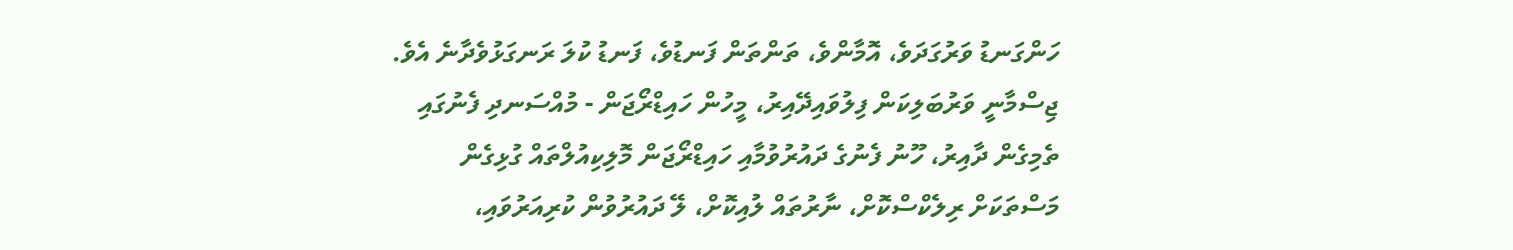ހަންގަނޑު ވަރުގަދަވެ، އޮމާންވެ، ތަންތަން ފަނޑުވެ، ފަނޑު ކުލަ ރަނގަޅުވެދާނެ އެވެ. ޖިސްމާނީ ވަރުބަލިކަން ފިލުވައިދޭއިރު، މީހުން ހައިޑްރޯޖަން - މުއްސަނދި ފެނުގައި ތެމިގެން ދާއިރު، ހޫނު ފެނުގެ ދައުރުވުމާއި ހައިޑްރޯޖަން މޮލިކިއުލްތައް ގުޅިގެން މަސްތަކަށް ރިލެކްސްކޮށް، ނާރުތައް ލުއިކޮށް، ލޭ ދައުރުވުން ކުރިއަރުވައި،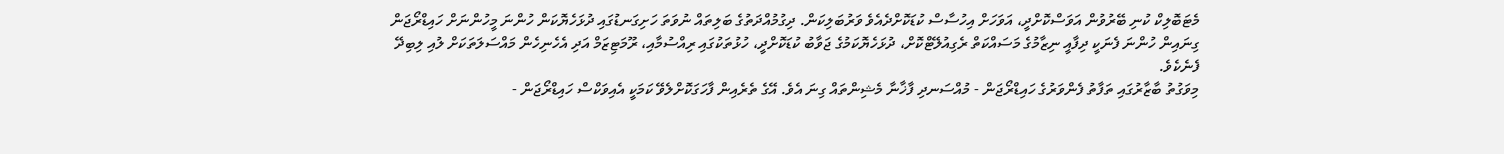މެޓަބޮލިކް ކުނި ބޭރުވުން އަވަސްކޮށްދީ، އަވަހަށް އިހުސާސް ކުޑަކޮށްދެއެވެ ވަރުބަލިކަން. ދިގުމުއްދަތުގެ ބަލިތައް ނުވަތަ ހަށިގަނޑުގައި ދުޅަހެޔޮކަން ހުންނަ މީހުންނަށް ހައިޑްރޯޖަން ގިނައިން ހުންނަ ފެނަކީ ދިފާއީ ނިޒާމުގެ މަސައްކަތް ރެގިއުލޭޓްކޮށް، ދުޅަހެޔޮކަމުގެ ޖަވާބު ކުޑަކޮށްދީ، ހުޅުތަކުގައި ރިއްސުމާއި، ރޫމަޓިޒަމް އަދި އެހެނިހެން މައްސަލަތަކަށް ލުއި ލިބިދޭ ފެނެކެވެ.
މިވަގުތު ބާޒާރުގައި ތަފާތު ފެންވަރުގެ ހައިޑްރޯޖަން - މުއްސަނދި ފާޚާނާ މެޝިންތައް ގިނަ އެވެ. އޭގެ ތެރެއިން ފާހަގަކޮށްލެވޭ ކަމަކީ އެއިވަކްސް ހައިޑްރޯޖަން -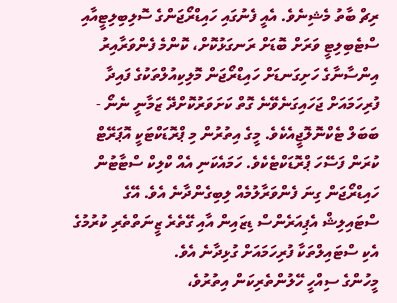ރިޗް ބާތު މެޝިނެވެ. އެއީ ފެނުގައި ހައިޑްރޯޖަންގެ ސޮލިބިލިޓީއާއި ސްޓެބިލިޓީ ވަރަށް ބޮޑަށް ރަނގަޅުކޮށް، ކޮންމެ ފެންވަރާއިރު އިންސާނާގެ ހަށިގަނޑަށް ހައިޑްރޯޖަން މޮލިކިއުލްތަކުގެ ފައިދާ ފުރިހަމައަށް ޖަހައިގަނެވޭނެ ގޮތް ކަށަވަރުކޮށްދޭ ޒަމާނީ ނެނޯ - ބަބަލް ޓެކްނޮލޮޖީއެކެވެ. މީގެ އިތުރުން މި ޕްރޮޑަކްޓަކީ އޮޕަރޭޓް ކުރަން ފަސޭހަ ޕްރޮޑަކްޓެކެވެ. ހަމައެކަނި އެއް ކްލިކް ސްޓާޓުން ހައިޑްރޯޖަން ގިނަ ފެންވަރާލުމެއް ލިބިގެންދާނެ އެވެ. އޭގެ ސްޓައިލިޝް އެޕިއަރެންސް ޑިޒައިން އާއި ގޭތެރެ ޒީނަތްތެރި ކުރުމުގެ އެކި ސްޓައިލްތަކާ ފުރިހަމައަށް ގުޅިދާނެ އެވެ.
މީހުންގެ ސިއްހީ ހޭލުންތެރިކަން އިތުރުވެ،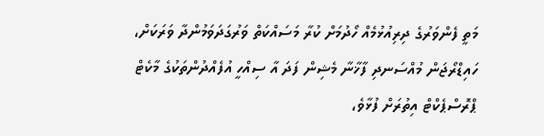މަތީ ފެންވަރުގެ ދިރިއުޅުމެއް ހޯދުމަށް ކުރާ މަސައްކަތް ވަރުގަދަވަމުންދާ ވަރަކަށް، ހައިޑްރޯޖަން މުއްސަނދި ފާޚާނާ މެޝިން ފަދަ އާ ސިއްހީ އުފެއްދުންތަކުގެ މާކެޓް ޕްރޮސްޕެކްޓް އިތުރަށް ފުޅާވެ،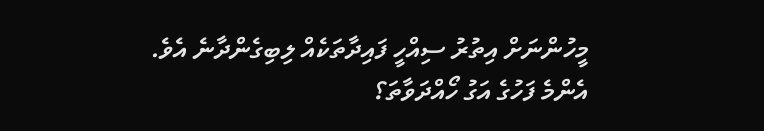މީހުންނަށް އިތުރު ސިއްހީ ފައިދާތަކެއް ލިބިގެންދާނެ އެވެ.
އެންމެ ފަހުގެ އަގު ހޯއްދަވާތަ؟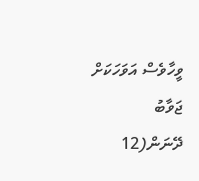ވީހާވެސް އަވަހަކަށް ޖަވާބު ދޭނަން(12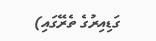ގަޑިއިރުގެ ތެރޭގައި)